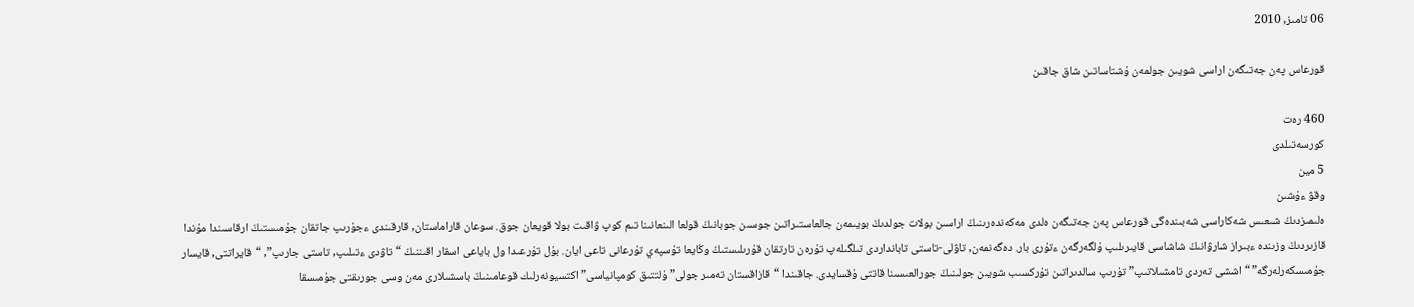06 تامىز, 2010

قورعاس پەن جەتىگەن اراسى شويىن جولمەن ۇشتاساتىن شاق جاقىن

460 رەت
كورسەتىلدى
5 مين
وقۋ ءۇشىن
ەلىمىزدىڭ شىعىس شەكاراسى شەبىندەگى قورعاس پەن جەتىگەن ەلدى مەكەندەرىنىڭ اراسىن بولات جولدىڭ بويىمەن جالعاستىراتىن جوسىن جوبانىڭ قولعا الىنعانىنا تىم كوپ ۋاقىت بولا قويعان جوق. سوعان قاراماستان, قارقىندى ءجۇرىپ جاتقان جۇمىستىڭ ارقاسىندا مۇندا قازىردىڭ وزىندە ءبىراز شارۋانىڭ شاشاسى قايىرىلىپ ۇلگەرگەن ءتۇرى بار. دەگەنمەن, تاۋلى-تاستى تابانداردى تىلگىلەپ تۇرەن تارتقان قۇرىلىستىڭ وڭايعا تۇسپەي تۇرعانى تاعى ايان. بۇل تۇرعىدا ول باياعى اسقار اقىننىڭ “تاۋدى ءتىلىپ, تاستى جارىپ”, “قايراتتى, قايسار جۇمىسكەرلەرگە” “اششى تەردى تامشىلاتىپ” تۇرىپ سالدىراتىن تۇركسىب شويىن جولىنىڭ جورالعىسىنا قاتتى ۇقسايدى. جاقىندا “قازاقستان تەمىر جولى” ۇلتتىق كومپانياسى” اكتسيونەرلىك قوعامىنىڭ باسشىلارى مەن وسى جورىقتى جۇمىسقا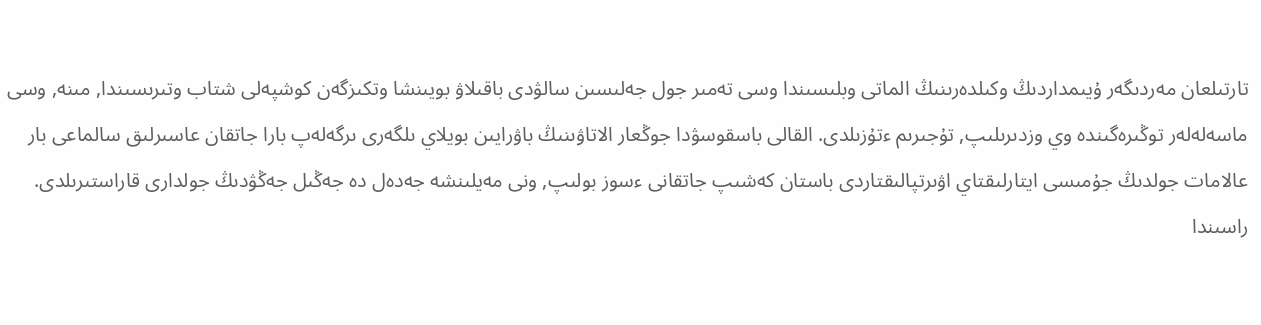تارتىلعان مەردىگەر ۇيىمداردىڭ وكىلدەرىنىڭ الماتى وبلىسىندا وسى تەمىر جول جەلىسىن سالۋدى باقىلاۋ بويىنشا وتكىزگەن كوشپەلى شتاب وتىرىسىندا, مىنە, وسى ماسەلەلەر توڭىرەگىندە وي وزدىرىلىپ, تۇجىرىم ءتۇزىلدى. القالى باسقوسۋدا جوڭعار الاتاۋىنىڭ باۋرايىن بويلاي ىلگەرى ىرگەلەپ بارا جاتقان عاسىرلىق سالماعى بار عالامات جولدىڭ جۇمىسى ايتارلىقتاي اۋىرتپالىقتاردى باستان كەشىپ جاتقانى ءسوز بولىپ, ونى مەيلىنشە جەدەل دە جەڭىل جەڭۋدىڭ جولدارى قاراستىرىلدى. راسىندا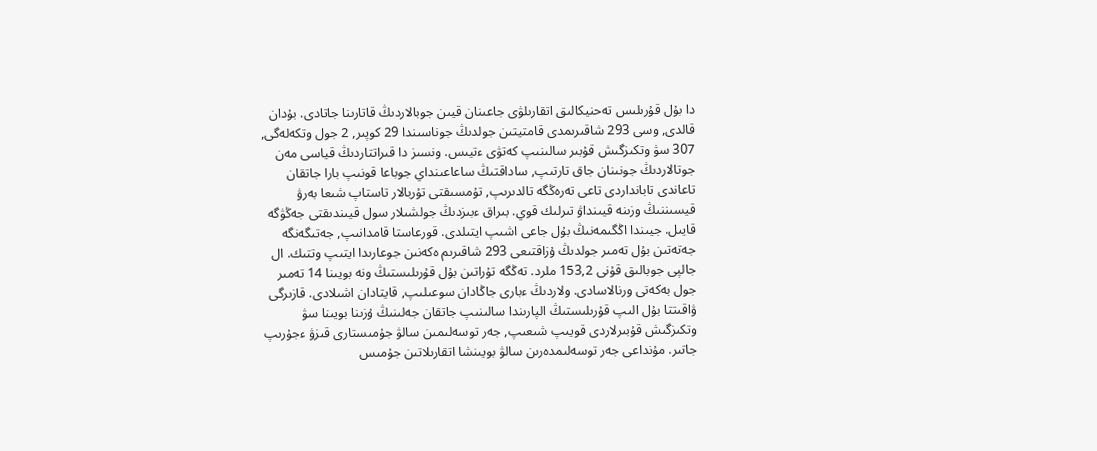دا بۇل قۇرىلىس تەحنيكالىق اتقارىلۋى جاعىنان قيىن جوبالاردىڭ قاتارىنا جاتادى. بۇدان قالدى, وسى 293 شاقىرىمدى قامتيتىن جولدىڭ جوناسىندا 29 كوپىر, 2 جول وتكەلەگى, 307 سۋ وتكىزگىش قۇبىر سالىنىپ كەتۋى ءتيىس. ونسىز دا قىراتتاردىڭ قياسى مەن جوتالاردىڭ جونىنان جاق تارتىپ, ساداقتىڭ ساعاعىنداي جوباعا قونىپ بارا جاتقان تاعاندى تابانداردى تاعى تەرەڭگە تالدىرىپ, تۇمسىقتى تۇربالار تاستاپ شىعا بەرۋ قيسىننىڭ وزىنە قيىنداۋ تىرلىك قوي. بىراق ءبىزدىڭ جولشىلار سول قيىندىقتى جەڭۋگە قايىل. جيىندا اڭگىمەنىڭ بۇل جاعى اشىپ ايتىلدى. قورعاستا قامدانىپ, جەتىگەنگە جەتەتىن بۇل تەمىر جولدىڭ ۇزاقتىعى 293 شاقىرىم ەكەنىن جوعارىدا ايتىپ وتتىك. ال جالپى جوبالىق قۇنى 153,2 ملرد. تەڭگە تۇراتىن بۇل قۇرىلىستىڭ ونە بويىنا 14 تەمىر جول بەكەتى ورنالاسادى. ولاردىڭ ءبارى جاڭادان سوعىلىپ, قايتادان اشىلادى. قازىرگى ۋاقىتتا بۇل الىپ قۇرىلىستىڭ الپارىندا سالىنىپ جاتقان جەلىنىڭ ۇزىنا بويىنا سۋ وتكىزگىش قۇبىرلاردى قويىپ شىعىپ, جەر توسەلىمىن سالۋ جۇمىستارى قىزۋ ءجۇرىپ جاتىر. مۇنداعى جەر توسەلىمدەرىن سالۋ بويىنشا اتقارىلاتىن جۇمىس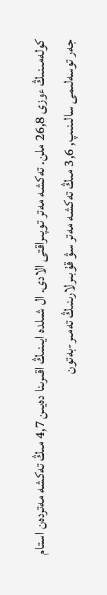كولەمىنىڭ ءوزى 26,8 ملن. تەكشە مەتر توپىراقتى الادى. ال شىلدە ايىنىڭ اقىرىنا دەيىن 4,7 مىڭ تەكشە مەتردەن استام جەر توسەلىمى سالىنىپ, 3,6 مىڭ تەكشە مەتر سۋ قۇبىرلارىنىڭ تەمىر-بەتون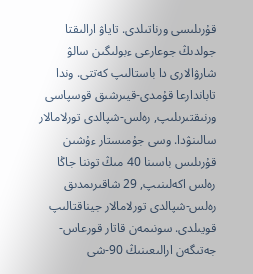قۇرىلىسى ورناتىلدى. تاياۋ ارالىقتا جولدىڭ جوعارعى ءبولىگىن سالۋ شارۋالارى دا باستالىپ كەتتى. وندا تاباندارعا قۇمدى-قيىرشىق قوسپاسى ورنىقتىرىلىپ, رەلس-شپالدى تورلامالار سالىنۋدا. وسى جۇمىستار ءۇشىن قۇرىلىس باسىنا 40 مىڭ توننا جاڭا رەلس اكەلىنىپ, 29 شاقىرىمدىق رەلس-شپالدى تورلامالار جيناقتالىپ قويىلدى. سونىمەن قاتار قورعاس-جەتىگەن ارالىعىنىڭ 90-شى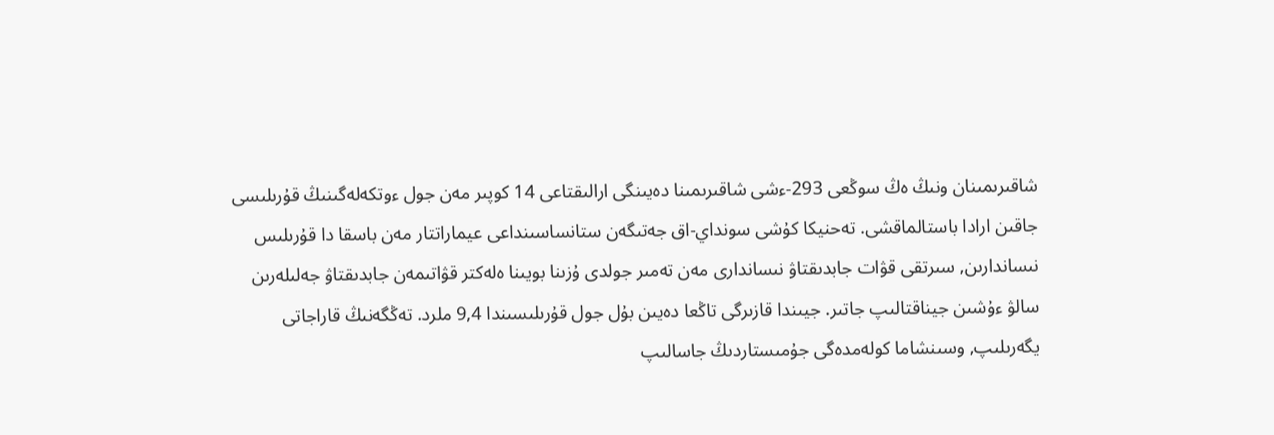شاقىرىمىنان ونىڭ ەڭ سوڭعى 293-ءشى شاقىرىمىنا دەيىنگى ارالىقتاعى 14 كوپىر مەن جول ءوتكەلەگىنىڭ قۇرىلىسى جاقىن ارادا باستالماقشى. تەحنيكا كۇشى سونداي-اق جەتىگەن ستانساسىنداعى عيماراتتار مەن باسقا دا قۇرىلىس نىساندارىن, سىرتقى قۋات جابدىقتاۋ نىساندارى مەن تەمىر جولدى ۇزىنا بويىنا ەلەكتر قۋاتىمەن جابدىقتاۋ جەلىلەرىن سالۋ ءۇشىن جيناقتالىپ جاتىر. جيىندا قازىرگى تاڭعا دەيىن بۇل جول قۇرىلىسىندا 9,4 ملرد. تەڭگەنىڭ قاراجاتى يگەرىلىپ, وسىنشاما كولەمدەگى جۇمىستاردىڭ جاسالىپ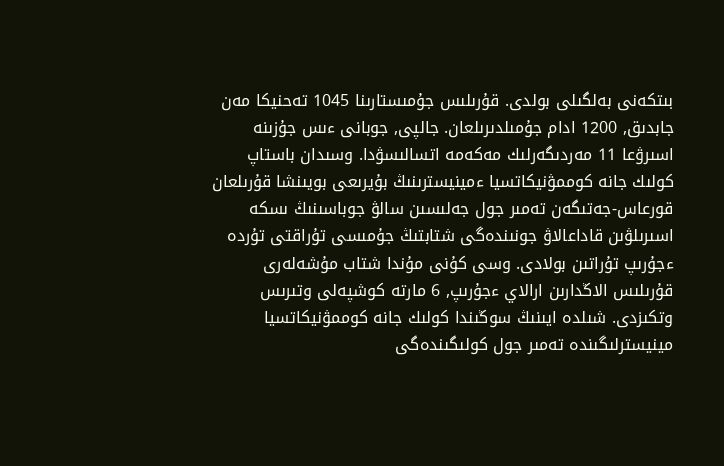بىتكەنى بەلگىلى بولدى. قۇرىلىس جۇمىستارىنا 1045 تەحنيكا مەن جابدىق, 1200 ادام جۇمىلدىرىلعان. جالپى, جوبانى ءىس جۇزىنە اسىرۋعا 11 مەردىگەرلىك مەكەمە اتسالىسۋدا. وسىدان باستاپ كولىك جانە كوممۋنيكاتسيا ءمينيسترىنىڭ بۇيرىعى بويىنشا قۇرىلعان قورعاس-جەتىگەن تەمىر جول جەلىسىن سالۋ جوباسىنىڭ ىسكە اسىرىلۋىن قاداعالاۋ جونىندەگى شتابتىڭ جۇمىسى تۇراقتى تۇردە ءجۇرىپ تۇراتىن بولادى. وسى كۇنى مۇندا شتاب مۇشەلەرى قۇرىلىس الاڭدارىن ارالاي ءجۇرىپ, 6 مارتە كوشپەلى وتىرىس وتكىزدى. شىلدە ايىنىڭ سوڭىندا كولىك جانە كوممۋنيكاتسيا مينيسترلىگىندە تەمىر جول كولىگىندەگى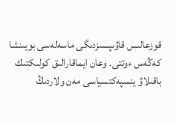قوزعالىس قاۋىپسىزدىگى ماسەلەسى بويىنشا كەڭەس ءوتتى. وعان ايماقارالىق كولىكتىك باقىلاۋ ينسپەكتسياسى مەن ولاردىڭ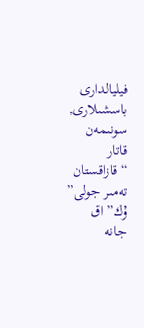فيليالدارى باسشىلارى, سونىمەن قاتار “قازاقستان تەمىر جولى” ۇك” اق جانە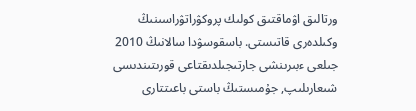ورتالىق اۋماقتىق كولىك پروكۋراتۋراسىنىڭ وكىلدەرى قاتىستى. باسقوسۋدا سالانىڭ 2010 جىلعى ءبىرىنشى جارتىجىلدىقتاعى قورىتىندىسى شىعارىلىپ, جۇمىستىڭ باستى باعىتتارى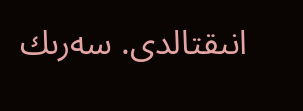انىقتالدى. سەرىك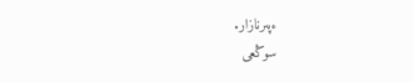ءپىرنازار.
سوڭعى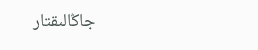جاڭالىقتار